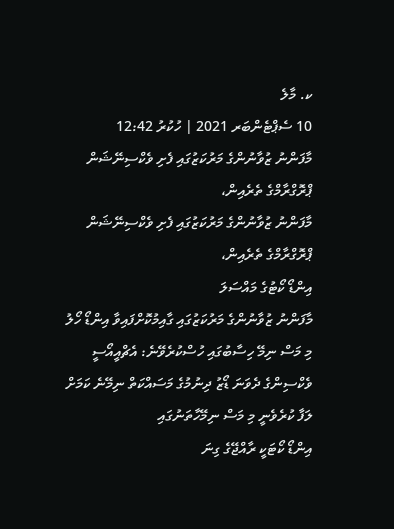ކ. މާލެ
10 ސެޕްޓެންބަރ 2021 | ހުކުރު 12:42
މާފަންނު ޒުވާނުންގެ މަރުކަޒުގައި ފެށި ވެކްސިނޭޝަން ޕްރޮގްރާމްގެ ތެރެއިން،
މާފަންނު ޒުވާނުންގެ މަރުކަޒުގައި ފެށި ވެކްސިނޭޝަން ޕްރޮގްރާމްގެ ތެރެއިން،
އިންޑޯ ކޯޓުގެ މައްސަލަ
މާފަންނު ޒުވާނުންގެ މަރުކަޒުގައި ގާއިމުކޮށްފައިވާ އިންޑޯ ހޯލު މި މަސް ނިމޭ ހިސާބުގައި ހުސްކުރެވޭނެ: އެޗްއީއޯސީ
ވެކްސިންގެ ދެވަނަ ޑޯޒު ދިނުމުގެ މަސައްކަތް ނިމޭނެ ކަމަށް ލަފާ ކުރެވެނީ މި މަސް ނިމޭހާތަނުގައި
އިންޑޯ ކޯޓަކީ ރާއްޖޭގެ ގިނަ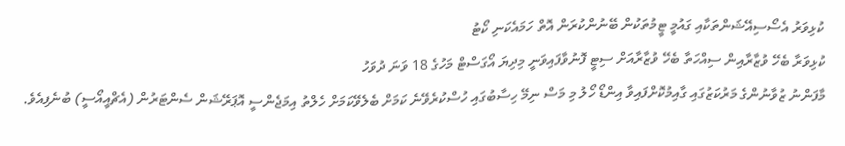ކުޅިވަރު އެސޯސިއޭޝަންތަކާއި ގައުމީ ޓީމުތަކުން ބޭނުންކުރަން އޮތް ހަމައެކަނި ކޯޓު
ކުޅިވަރާ ބެހޭ ވުޒާރާއިން ސިއްހަތާ ބެހޭ ވުޒާރާއަށް ސިޓީ ފޮނުވާފައިވަނީ މިދިޔަ އޯގަސްޓް މަހުގެ 18 ވަނަ ދުވަހު
މާފަންނު ޒުވާނުންގެ މަރުކަޒުގައި ގާއިމުކޮށްފައިވާ އިންޑޯ ހޯލު މި މަސް ނިމޭ ހިސާބުގައި ހުސްކުރެވޭނެ ކަމަށް ބެލެވޭކަމަށް ހެލްތު އިމަޖެންސީ އޮޕަރޭޝަން ސެންޓަރުން (އެޗްއީއޯސީ) ބުނެފިއެވެ.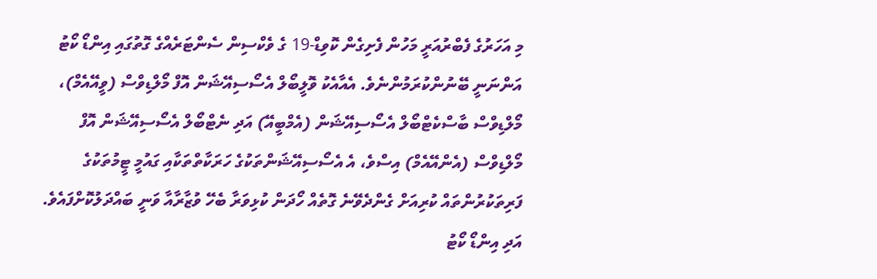މި އަހަރުގެ ފެބްރުއަރީ މަހުން ފެށިގެން ކޮވިޑް-19 ގެ ވެކްސިން ސެންޓަރެއްގެ ގޮތުގައި އިންޑޯ ކޯޓު އަންނަނީ ބޭނުންކުރަމުންނެވެ. އެއާއެކު ވޮލީބޯލް އެސޯސިއޭޝަން އޮފް މޯލްޑިވްސް (ވީއޭއެމް)، މޯލްޑިވްސް ބާސްކެޓްބޯލް އެސޯސިއޭޝަން (އެމްބީއޭ) އަދި ނެޓްބޯލް އެސޯސިއޭޝަން އޮފް މޯލްޑިވްސް (އެންއޭއެމް) އިސްވެ، އެ އެސޯސިއޭޝަންތަކުގެ ހަރަކާތްތަކާއި ގައުމީ ޓީމުތަކުގެ ފަރިތަކުރުންތައް ކުރިއަށް ގެންދެވޭނެ ގޮތެއް ހޯދަން ކުޅިވަރާ ބެހޭ ވުޒާރާއާ ވަނީ ބައްދަލުކޮށްފައެވެ.
އަދި އިންޑޯ ކޯޓު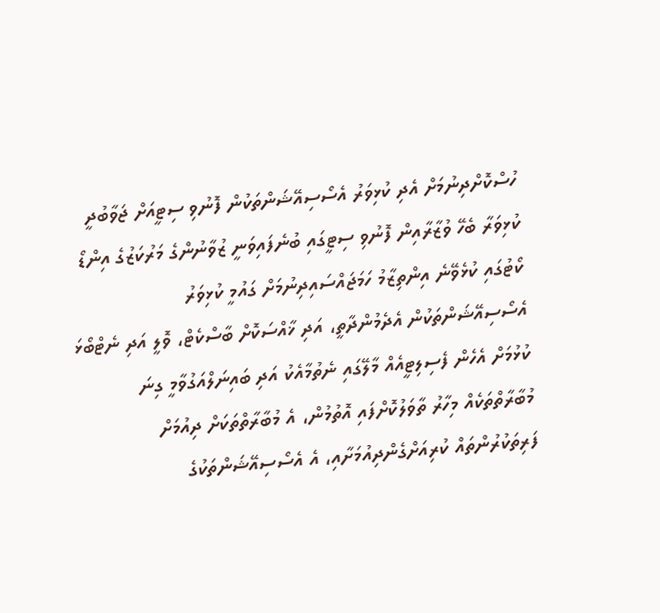ހުސްކޮށްދިނުމަށް އެދި ކުޅިވަރު އެސޯސިއޭޝަންތަކުން ފޮނުވި ސިޓީއަށް ޖަވާބުދީ ކުޅިވަރާ ބެހޭ ވުޒާރާއިން ފޮނުވި ސިޓީގައި ބުނެފައިވަނީ ޒުވާނުންގެ މަރުކަޒުގެ އިންޑޯ ކޯޓުގައި ކުޅެވޭނެ އިންތިޒާމު ހަމަޖައްސައިދިނުމަށް ގައުމީ ކުޅިވަރު އެސޯސިއޭޝަންތަކުން އެދެމުންދާތީ، އަދި ޚާއްސަކޮށް ބާސްކެޓް، ވޮލީ އަދި ނެޓްބޯޅަ ކުޅުމަށް އެހެން ފެސިލިޓީއެއް މާލޭގައި ނެތުމާއެކު އަދި ބައިނަލްއަގުވާމީ ގިނަ މުބާރާތްތަކެއް މިހާރު ތާވަލުކޮށްފައި އޮތުމުން، އެ މުބާރާތްތަކަށް ދިއުމަށް ފަރިތަކުރުންތައް ކުރިއަށްގެންދިއުމަށާއި، އެ އެސޯސިއޭޝަންތަކުގެ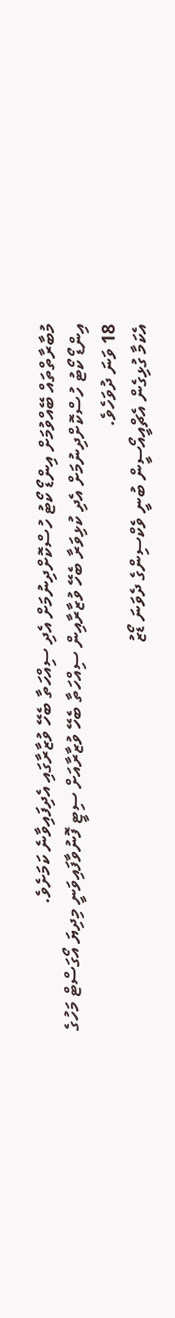މުބާރާތްތައް ބޭއްވުމަށް އިންޑޯ ކޯޓު ހުސްކޮށްދިނުމަށް އެދި ސިއްހަތާ ބެހޭ ވުޒާރާގައި އެދިފައިވާނެ ކަމަށެވެ.
އިންޑޯ ކޯޓު ހުސްކޮށްދިނުމަށް އެދި ކުޅިވަރާ ބެހޭ ވުޒާރާއިން ސިއްހަތާ ބެހޭ ވުޒާރާއަށް ސިޓީ ފޮނުވާފައިވަނީ މިދިޔަ އޯގަސްޓް މަހުގެ 18 ވަނަ ދުވަހެވެ.
އެކަމާ ގުޅިގެން އެޗްއީއޯސީން ބުނީ ވެކްސިންގެ ދެވަނަ ޑޯޒު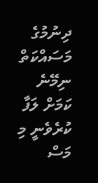ދިނުމުގެ މަސައްކަތް ނިމޭނެ ކަމަށް ލަފާ ކުރެވެނީ މި މަސް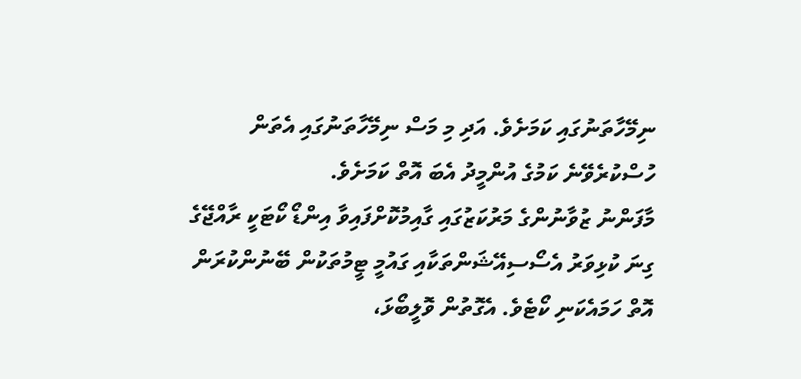ނިމޭހާތަނުގައި ކަމަށެވެ. އަދި މި މަސް ނިމޭހާތަނުގައި އެތަން ހުސްކުރެވޭނެ ކަމުގެ އުންމީދު އެބަ އޮތް ކަމަށެވެ.
މާފަންނު ޒުވާނުންގެ މަރުކަޒުގައި ގާއިމުކޮށްފައިވާ އިންޑޯ ކޯޓަކީ ރާއްޖޭގެ ގިނަ ކުޅިވަރު އެސޯސިއޭޝަންތަކާއި ގައުމީ ޓީމުތަކުން ބޭނުންކުރަން އޮތް ހަމައެކަނި ކޯޓެވެ. އެގޮތުން ވޮލީބޯޅަ،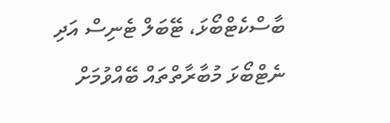ބާސްކެޓްބޯޅަ، ޓޭބަލް ޓެނިސް އަދި ނެޓްބޯޅަ މުބާރާތްތައް ބޭއްވުމަށް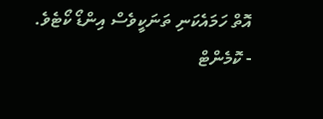އޮތް ހަމައެކަނި ތަނަކީވެސް އިންޑޯ ކޯޓެވެ.
- ކޮމެންޓް